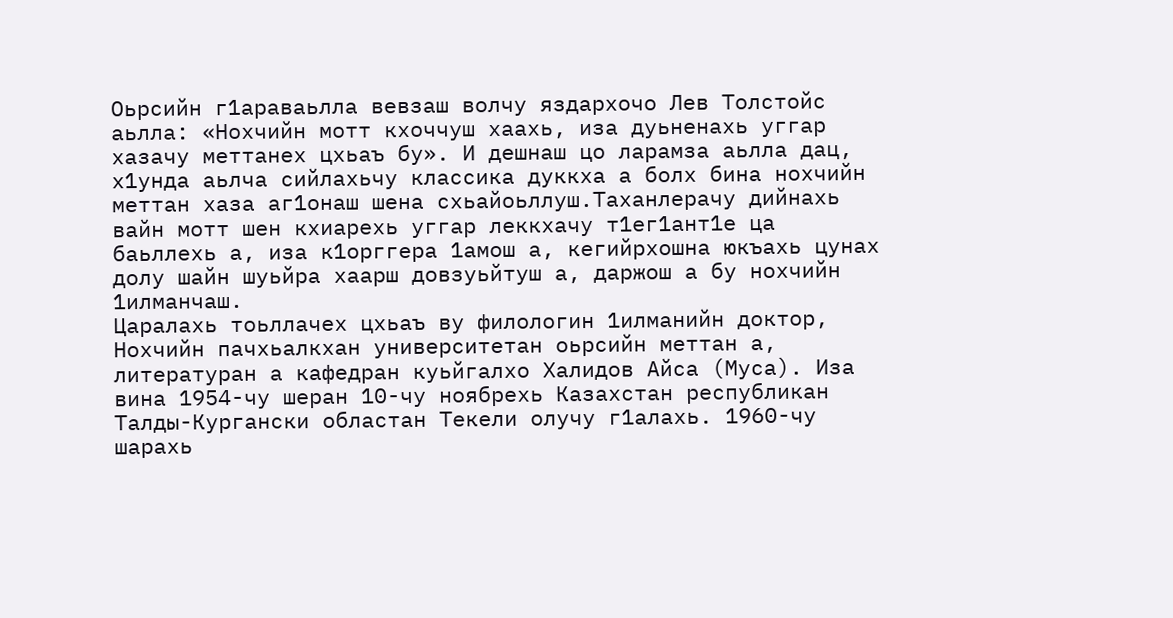Оьрсийн г1араваьлла вевзаш волчу яздархочо Лев Толстойс аьлла: «Нохчийн мотт кхоччуш хаахь, иза дуьненахь уггар хазачу меттанех цхьаъ бу». И дешнаш цо ларамза аьлла дац, х1унда аьлча сийлахьчу классика дуккха а болх бина нохчийн меттан хаза аг1онаш шена схьайоьллуш.Таханлерачу дийнахь вайн мотт шен кхиарехь уггар леккхачу т1ег1ант1е ца баьллехь а, иза к1орггера 1амош а, кегийрхошна юкъахь цунах долу шайн шуьйра хаарш довзуьйтуш а, даржош а бу нохчийн 1илманчаш.
Царалахь тоьллачех цхьаъ ву филологин 1илманийн доктор, Нохчийн пачхьалкхан университетан оьрсийн меттан а, литературан а кафедран куьйгалхо Халидов Айса (Муса). Иза вина 1954-чу шеран 10-чу ноябрехь Казахстан республикан Талды-Кургански областан Текели олучу г1алахь. 1960-чу шарахь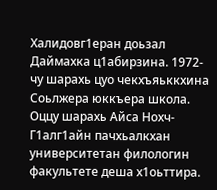Халидовг1еран доьзал Даймахка ц1абирзина. 1972-чу шарахь цуо чекхъяьккхина Соьлжера юккъера школа. Оццу шарахь Айса Нохч-Г1алг1айн пачхьалкхан университетан филологин факультете деша х1оьттира.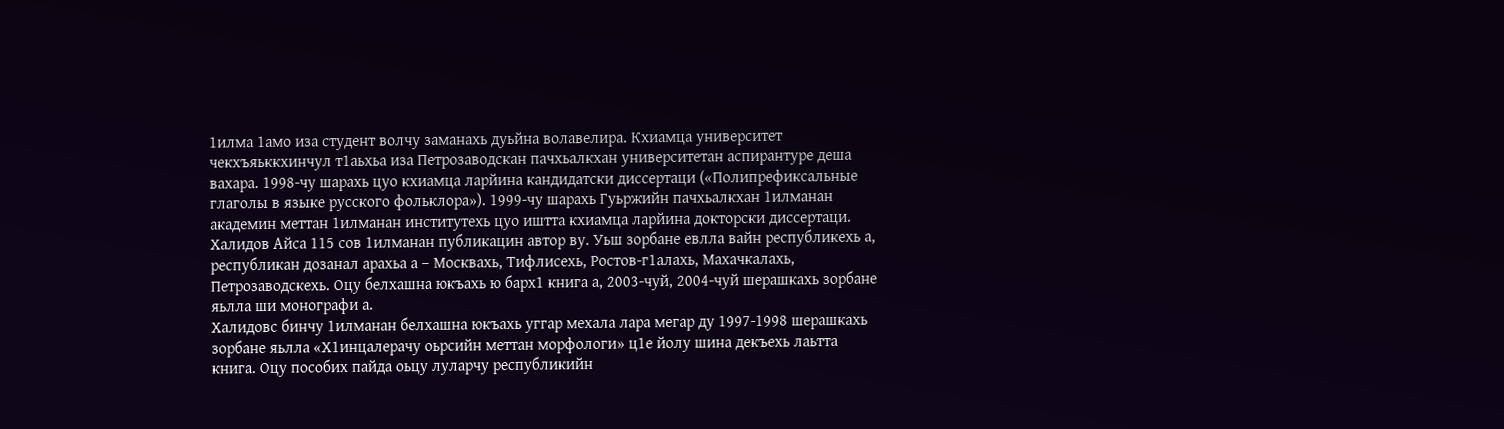1илма 1амо иза студент волчу заманахь дуьйна волавелира. Кхиамца университет чекхъяьккхинчул т1аьхьа иза Петрозаводскан пачхьалкхан университетан аспирантуре деша вахара. 1998-чу шарахь цуо кхиамца ларйина кандидатски диссертаци («Полипрефиксальные глаголы в языке русского фольклора»). 1999-чу шарахь Гуьржийн пачхьалкхан 1илманан академин меттан 1илманан институтехь цуо иштта кхиамца ларйина докторски диссертаци.
Халидов Айса 115 сов 1илманан публикацин автор ву. Уьш зорбане евлла вайн республикехь а, республикан дозанал арахьа а – Москвахь, Тифлисехь, Ростов-г1алахь, Махачкалахь, Петрозаводскехь. Оцу белхашна юкъахь ю барх1 книга а, 2003-чуй, 2004-чуй шерашкахь зорбане яьлла ши монографи а.
Халидовс бинчу 1илманан белхашна юкъахь уггар мехала лара мегар ду 1997-1998 шерашкахь зорбане яьлла «Х1инцалерачу оьрсийн меттан морфологи» ц1е йолу шина декъехь лаьтта книга. Оцу пособих пайда оьцу луларчу республикийн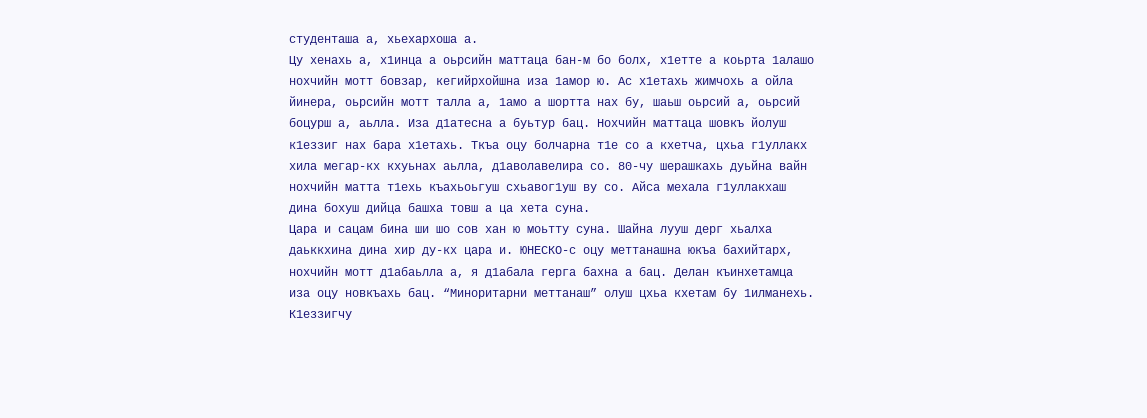студенташа а, хьехархоша а.
Цу хенахь а, х1инца а оьрсийн маттаца бан-м бо болх, х1етте а коьрта 1алашо нохчийн мотт бовзар, кегийрхойшна иза 1амор ю. Ас х1етахь жимчохь а ойла йинера, оьрсийн мотт талла а, 1амо а шортта нах бу, шаьш оьрсий а, оьрсий боцурш а, аьлла. Иза д1атесна а буьтур бац. Нохчийн маттаца шовкъ йолуш к1еззиг нах бара х1етахь. Ткъа оцу болчарна т1е со а кхетча, цхьа г1уллакх хила мегар-кх кхуьнах аьлла, д1аволавелира со. 80-чу шерашкахь дуьйна вайн нохчийн матта т1ехь къахьоьгуш схьавог1уш ву со. Айса мехала г1уллакхаш дина бохуш дийца башха товш а ца хета суна.
Цара и сацам бина ши шо сов хан ю моьтту суна. Шайна лууш дерг хьалха даьккхина дина хир ду-кх цара и. ЮНЕСКО-с оцу меттанашна юкъа бахийтарх, нохчийн мотт д1абаьлла а, я д1абала герга бахна а бац. Делан къинхетамца иза оцу новкъахь бац. “Миноритарни меттанаш” олуш цхьа кхетам бу 1илманехь. К1еззигчу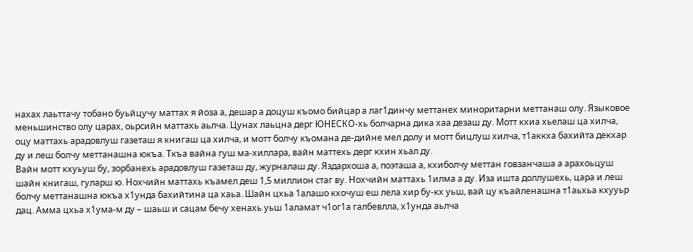нахах лаьттачу тобано буьйцучу маттах я йоза а, дешар а доцуш къомо бийцар а лаг1динчу меттанех миноритарни меттанаш олу. Языковое меньшинство олу царах, оьрсийн маттахь аьлча. Цунах лаьцна дерг ЮНЕСКО-хь болчарна дика хаа дезаш ду. Мотт кхиа хьелаш ца хилча, оцу маттахь арадовлуш газеташ я книгаш ца хилча, и мотт болчу къомана де-дийне мел долу и мотт бицлуш хилча, т1аккха бахийта декхар ду и леш болчу меттанашна юкъа. Ткъа вайна гуш ма-хиллара, вайн маттехь дерг кхин хьал ду.
Вайн мотт кхуьуш бу, зорбанехь арадовлуш газеташ ду, журналаш ду. Яздархоша а, поэташа а, кхиболчу меттан говзанчаша а арахоьцуш шайн книгаш, гуларш ю. Нохчийн маттахь къамел деш 1,5 миллион стаг ву. Нохчийн маттахь 1илма а ду. Иза ишта доллушехь, цара и леш болчу меттанашна юкъа х1унда бахийтина ца хаьа. Шайн цхьа 1алашо кхочуш еш лела хир бу-кх уьш, вай цу къайленашна т1аьхьа кхууьр дац. Амма цхьа х1ума-м ду – шаьш и сацам бечу хенахь уьш 1аламат ч1ог1а галбевлла, х1унда аьлча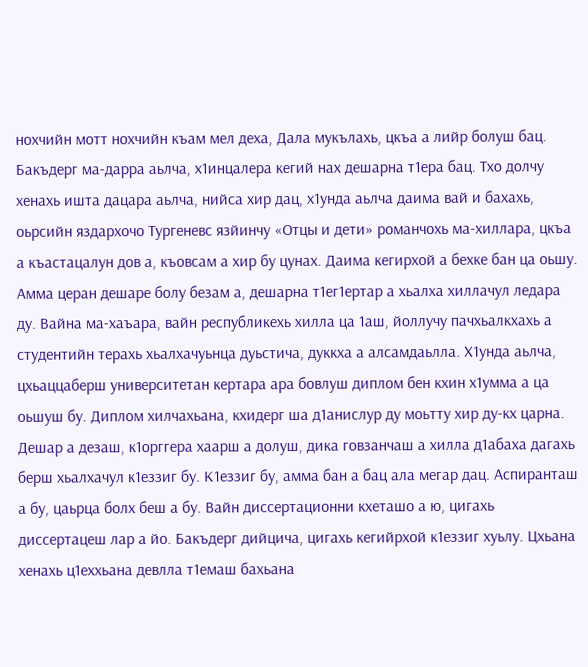нохчийн мотт нохчийн къам мел деха, Дала мукълахь, цкъа а лийр болуш бац. Бакъдерг ма-дарра аьлча, х1инцалера кегий нах дешарна т1ера бац. Тхо долчу хенахь ишта дацара аьлча, нийса хир дац, х1унда аьлча даима вай и бахахь, оьрсийн яздархочо Тургеневс язйинчу «Отцы и дети» романчохь ма-хиллара, цкъа а къастацалун дов а, къовсам а хир бу цунах. Даима кегирхой а бехке бан ца оьшу. Амма церан дешаре болу безам а, дешарна т1ег1ертар а хьалха хиллачул ледара ду. Вайна ма-хаъара, вайн республикехь хилла ца 1аш, йоллучу пачхьалкхахь а студентийн терахь хьалхачуьнца дуьстича, дуккха а алсамдаьлла. Х1унда аьлча, цхьаццаберш университетан кертара ара бовлуш диплом бен кхин х1умма а ца оьшуш бу. Диплом хилчахьана, кхидерг ша д1анислур ду моьтту хир ду-кх царна. Дешар а дезаш, к1орггера хаарш а долуш, дика говзанчаш а хилла д1абаха дагахь берш хьалхачул к1еззиг бу. К1еззиг бу, амма бан а бац ала мегар дац. Аспиранташ а бу, цаьрца болх беш а бу. Вайн диссертационни кхеташо а ю, цигахь диссертацеш лар а йо. Бакъдерг дийцича, цигахь кегийрхой к1еззиг хуьлу. Цхьана хенахь ц1еххьана девлла т1емаш бахьана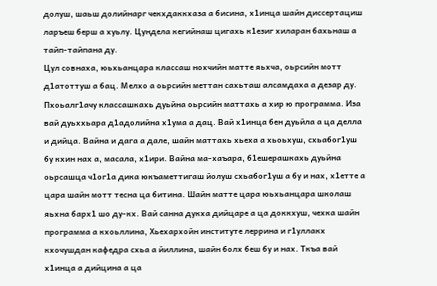долуш, шаьш долийнарг чекхдаккхаза а бисина, х1инца шайн диссертациш ларъеш берш а хуьлу. Цундела кегийнаш цигахь к1езиг хиларан бахьнаш а тайп-тайпана ду.
Цул совнаха, юьхьанцара классаш нохчийн матте яьхча, оьрсийн мотт д1атоттуш а бац. Мелхо а оьрсийн меттан сахьташ алсамдаха а дезар ду. Пхоьалг1ачу классашкахь дуьйна оьрсийн маттахь а хир ю программа. Иза вай дуьххьара д1адолийна х1ума а дац. Вай х1инца бен дуьйла а ца делла и дийца. Вайна и дага а дале, шайн маттахь хьеха а хьоьхуш, схьабог1уш бу кхин нах а, масала, х1ири. Вайна ма-хаъара, б1ешерашкахь дуьйна оьрсашца ч1ог1а дика юкъаметтигаш йолуш схьабог1уш а бу и нах, х1етте а цара шайн мотт тесна ца битина. Шайн матте цара юьхьанцара школаш яьхна барх1 шо ду-кх. Вай санна дукха дийцаре а ца доккхуш, чехка шайн программа а кхоьллина, Хьехархойн институте леррина и г1уллакх кхочушдан кафедра схьа а йиллина, шайн болх беш бу и нах. Ткъа вай х1инца а дийцина а ца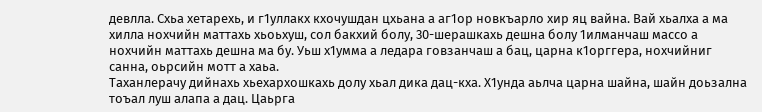девлла. Схьа хетарехь, и г1уллакх кхочушдан цхьана а аг1ор новкъарло хир яц вайна. Вай хьалха а ма хилла нохчийн маттахь хьоьхуш, сол бакхий болу, 30-шерашкахь дешна болу 1илманчаш массо а нохчийн маттахь дешна ма бу. Уьш х1умма а ледара говзанчаш а бац, царна к1орггера, нохчийниг санна, оьрсийн мотт а хаьа.
Таханлерачу дийнахь хьехархошкахь долу хьал дика дац-кха. Х1унда аьлча царна шайна, шайн доьзална тоъал луш алапа а дац. Цаьрга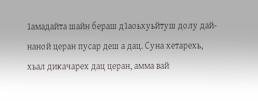1амадайта шайн бераш д1аоьхуьйтуш долу дай-наной церан пусар деш а дац. Суна хетарехь, хьал дикачарех дац церан, амма вай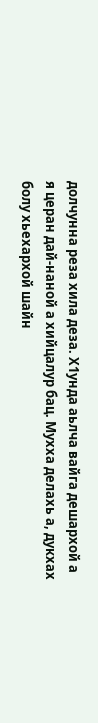долчунна реза хила деза. Х1унда аьлча вайга дешархой а я церан дай-наной а хийцалур бац. Мухха делахь а, дукхах болу хьехархой шайн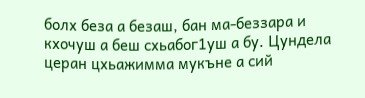болх беза а безаш, бан ма-беззара и кхочуш а беш схьабог1уш а бу. Цундела церан цхьажимма мукъне а сий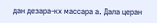дан дезара-кх массара а. Дала церан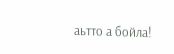аьтто а бойла!